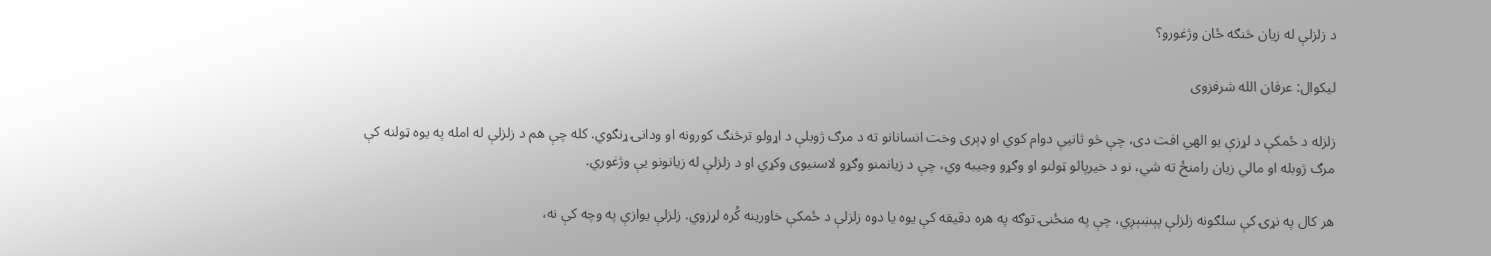د زلزلې له زيان څنګه ځان وژغورو؟

لیکوال: عرفان الله شرفزوی

زلزله د ځمکې د لړزې یو الهي افت دی، چې څو ثانیې دوام کوي او ډېری وخت انسانانو ته د مرګ ژوبلې د اړولو ترڅنګ کورونه او ودانۍ ړنګوي. کله چې هم د زلزلې له امله په یوه ټولنه کې مرګ ژوبله او مالي زیان رامنځ ته شي، نو د خیرپالو ټولنو او وګړو وجیبه وي، چې د زیانمنو وګړو لاسنیوی وکړي او د زلزلې له زیانونو یې وژغوري.

هر کال په نړۍ کې سلګونه زلزلې پېښېږي، چې په منځنۍ توګه په هره دقيقه کې يوه يا دوه زلزلې د ځمکې خاورينه کُره لړزوي. زلزلې یوازې په وچه کې نه،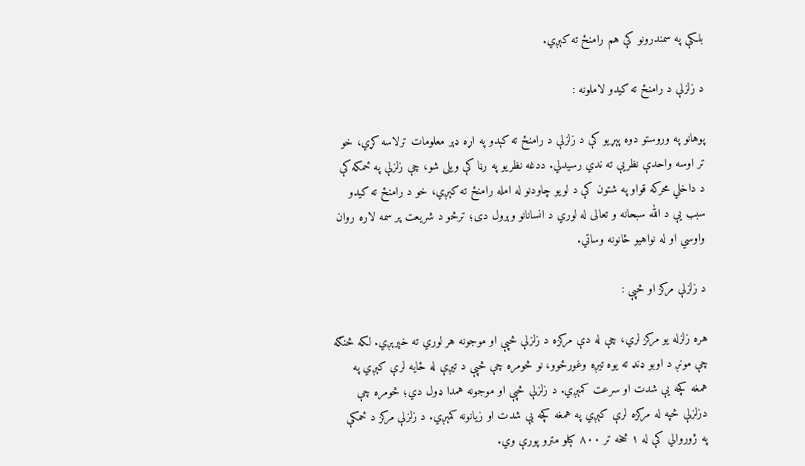بلکې په سمندرونو کې هم رامنځ ته کېږي.

د زلزلې د رامنځ ته کيدو لاملونه :

پوهانو په وروستو دوه پېړیو کې د زلزلې د رامنځ ته کېدو په اړه ډېر معلومات ترلاسه کړي، خو تر اوسه واحدې نظریې ته ندي رسيدلي. ددغه نظريو په رڼا کې ویلی شو، چې زلزلې په ځمکه کې د داخلي محرکه قواو په شتون کې د لویو چاودنو له امله رامنځ ته کېږي، خو د رامنځ ته کیدو سبب یې د الله سبحانه و تعالی له لوري د انسانانو وېرول دی؛ ترڅو د شریعت پر سمه لاره روان واوسي او له نواهیو ځانونه وساتي.

د زلزلې مرکز او څپې :

هره زلزله يو مرکز لري، چې له دې مرکزه د زلزلې څپې او موجونه هر لوري ته خپرېږي. لکه څنګه چې مونږ د اوبو ډنډ ته يوه تیږه وغورځوو، نو څومره چې څپې د تیږې له ځايه لرې کېږي په همغه کچه يې شدت او سرعت کمېږي. د زلزلې څپې او موجونه همدا ډول دي؛ څومره چې دزلزلې څپه له مرکزه لرې کېږي په همغه کچه يې شدت او زيانونه کمېږي. د زلزلې مرکز د ځمکې په ژوروالي کې له ۱ څخه تر ٨٠٠ کېلو مترو پورې وي.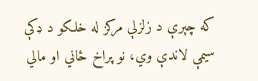که چېرې د زلزلې مرکز له خلکو د ډکې سیمې لاندې وي، نو پراخ ځاني او مالي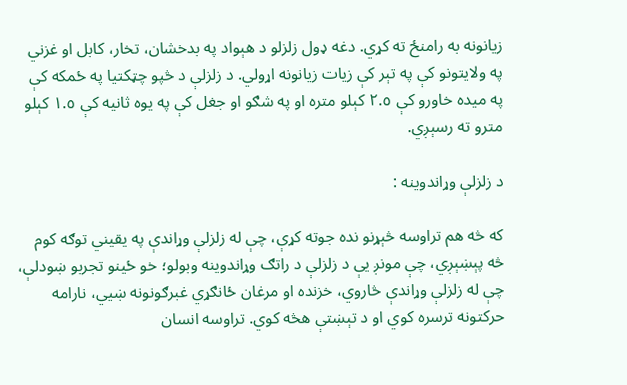زيانونه به رامنځ ته کړي. دغه ډول زلزلو د هېواد په بدخشان، تخار، کابل او غزني په ولایتونو کې په تېر کې زيات زيانونه اړولي. د زلزلې د څپو چټکتيا په ځمکه کې په ميده خاورو کې ٢.٥ کېلو متره او په شګو او جغل کې په يوه ثانيه کې ١.٥ کېلو مترو ته رسېږي.

د زلزلې وړاندوينه :

که څه هم تراوسه څېړنو نده جوته کړې، چې له زلزلې وړاندې په یقیني توګه کوم څه پېښېږي، چې مونږ یې د زلزلې د راتګ وړاندوینه وبولو؛ خو ځینو تجربو ښودلې، چې له زلزلې وړاندې څاروي، خزنده او مرغان ځانګړي غبرګونونه ښيي، نارامه حرکتونه ترسره کوي او د تېښتې هڅه کوي. تراوسه انسان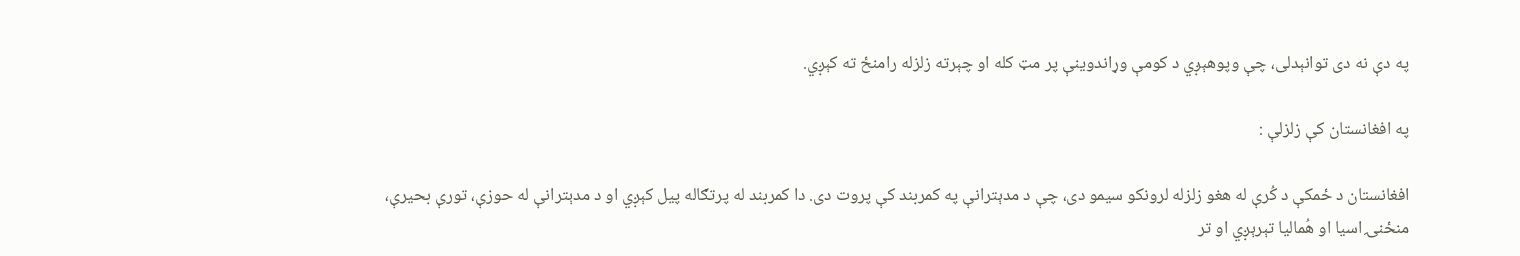په دې نه دی توانېدلی، چې وپوهېږي د کومې وړاندوینې پر مټ کله او چېرته زلزله رامنځ ته کېږي.

په افغانستان کې زلزلې :

افغانستان د ځمکې د کُرې له هغو زلزله لرونکو سيمو دی، چې د مدېترانې په کمربند کې پروت دی. دا کمربند له پرتګاله پیل کېږي او د مدېترانې له حوزې، تورې بحيرې، منځنۍ اسيا او هُماليا تېرېږي او تر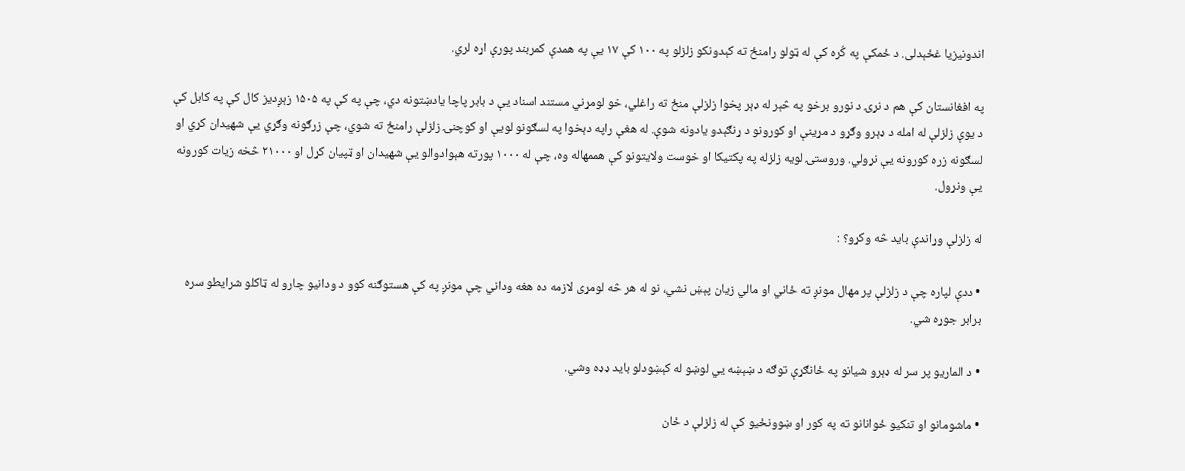اندونيزيا غځېدلی. د ځمکې په کُره کې له ټولو رامنځ ته کېدونکو زلزلو په ١٠٠ کې ١٧ يې په همدې کمربند پورې اړه لري.

په افغانستان کې هم د نړۍ د نورو برخو په څېر له ډېر پخوا زلزلې منځ ته راغلي، خو لومړني مستند اسناد یې د بابر پاچا يادښتونه دي، چې په کې په ۱۵۰۵ زېږدیز کال کې په کابل کې د یوې زلزلې له امله د ډېرو وګړو د مړینې او کورونو د ړنګېدو یادونه شوې. له هغې راپه دېخوا په لسګونو لویې او کوچنۍ زلزلې رامنځ ته شوي، چې زرګونه وګړي یې شهیدان کړي او لسګونه زره کورونه یې نړولي. وروستۍ لویه زلزله په پکتیکا او خوست ولایتونو کې هممهاله وه، چې له ۱۰۰۰ پورته هېوادوالو یې شهیدان او ټپیان کړل او ۲۱۰۰۰ څخه زیات کورونه یې ونړول.

له زلزلې وړاندې بايد څه وکړو؟ :

• ددې لپاره چې د زلزلې پر مهال مونږ ته ځاني او مالي زیان پېښ نشي، نو له هر څه لومړی لازمه ده هغه وداني چې مونږ په کې هستوګنه کوو د ودانیو چارو له ټاکلو شرایطو سره برابر جوړه شي.

• د الماريو پر سر له ډېرو شيانو په ځانګړې توګه د ښېښه یي لوښو له کېښودلو باید ډډه وشي.

• ماشومانو او تنکیو ځوانانو ته په کور او ښوونځيو کې له زلزلې د ځان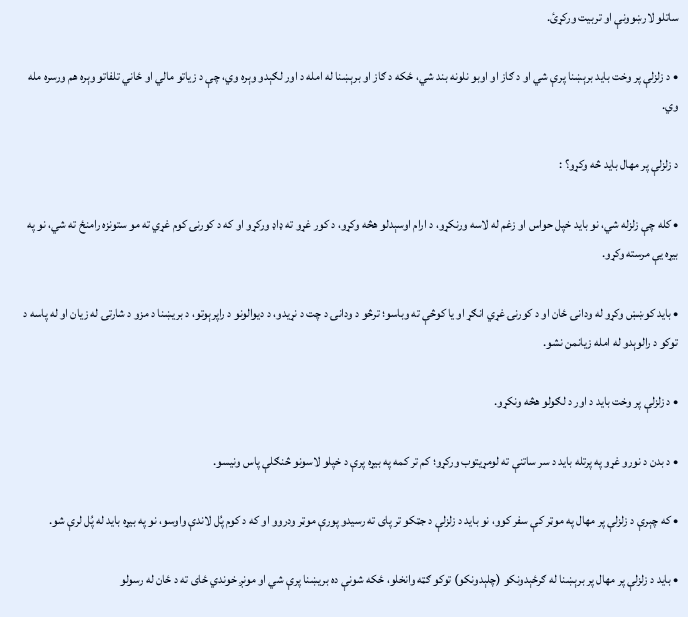ساتلو لارښوونې او تربيت ورکړئ.

• د زلزلې پر وخت باید برېښنا پرې شي او د ګاز او اوبو نلونه بند شي، ځکه د ګاز او برېښنا له امله د اور لګېدو وېره وي، چې د زياتو مالي او ځاني تلفاتو وېره هم ورسره مله وي.

د زلزلې پر مهال بايد څه وکړو؟ :

• کله چې زلزله شي، نو باید خپل حواس او زغم له لاسه ورنکړو، د ارام اوسېدلو هڅه وکړو، د کور غړو ته ډاډ ورکړو او که د کورنۍ کوم غړي ته مو ستونزه رامنځ ته شي، نو په بیړه یې مرسته وکړو.

• باید کوښښ وکړو له ودانۍ ځان او د کورنۍ غړي انګړ او یا کوڅې ته وباسو؛ ترڅو د ودانۍ د چت د نړیدو، د دیوالونو د راپرېوتو، د بریښنا د مزو د شارتۍ له زیان او له پاسه د توکو د رالوېدو له امله زیانمن نشو.

• د زلزلې پر وخت باید د اور د لګولو هڅه ونکړو.

• د بدن د نورو غړو په پرتله باید د سر ساتنې ته لومړیتوب ورکړو؛ کم تر کمه په بیړه پرې د خپلو لاسونو څنګلې پاس ونیسو.

• که چېرې د زلزلې پر مهال په موټر کې سفر کوو، نو باید د زلزلې د جټکو تر پای ته رسیدو پورې موټر ودروو او که د کوم پُل لاندې واوسو، نو په بیړه باید له پُل لرې شو.

• باید د زلزلې پر مهال پر برېښنا له ګرځېدونکو (چلېدونکو) توکو ګټه وانخلو، ځکه شونې ده بریښنا پرې شي او مونږ خوندي ځای ته د ځان له رسولو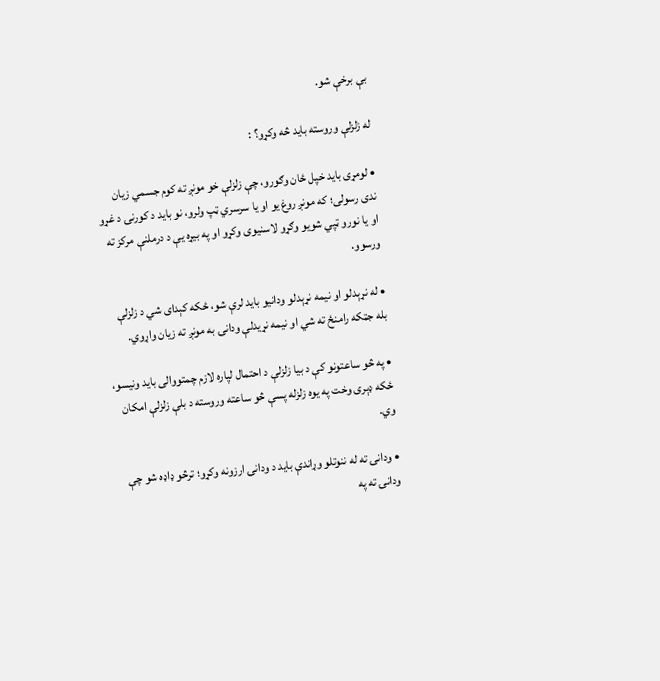بې برخې شو.

له زلزلې وروسته بايد څه وکړو؟ :

• لومړی باید خپل ځان وګورو، چې زلزلې خو مونږ ته کوم جسمي زیان ندی رسولی؛ که مونږ روغ یو او یا سرسري ټپ ولرو، نو باید د کورنۍ د غړو او یا نورو ټپي شویو وګړو لاسنیوی وکړو او په بیړه یې د درملنې مرکز ته ورسوو.

• له نړېدلو او نيمه نړېدلو ودانيو باید لرې شو، ځکه کېدای شي د زلزلې بله جټکه رامنځ ته شي او نیمه نړیدلې ودانۍ به مونږ ته زیان واړوي.

• په څو ساعتونو کې د بیا زلزلې د احتمال لپاره لازم چمتووالی باید ونیسو، ځکه ډېری وخت په یوه زلزله پسې څو ساعته وروسته د بلې زلزلې امکان وي.

• ودانۍ ته له ننوتلو وړاندې باید د ودانۍ ارزونه وکړو؛ ترڅو ډاډه شو چې ودانۍ ته په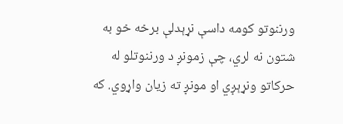ورننوتو کومه داسې نړېدلې برخه خو به شتون نه لري، چې زمونږ د ورننوتلو له حرکاتو ونړېږي او مونږ ته زیان واړوي. که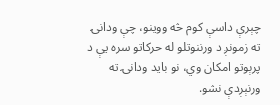چېرې داسې کوم څه ووینو، چې ودانۍ ته زمونږ د ورننوتلو له حرکاتو سره یې د پرېوتو امکان وي، نو باید ودانۍ ته ورنېږدې نشو.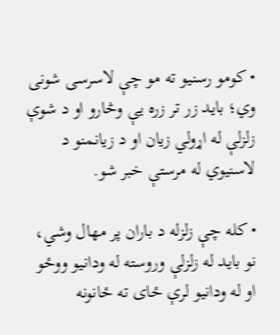• کومو رسنیو ته مو چې لاسرسی شونی وي؛ باید زر تر زره یې وڅارو او د شوې زلزلې له اړولي زیان او د زیانمنو د لاسنیوي له مرستې خبر شو.

• کله چې زلزله د باران پر مهال وشي، نو باید له زلزلې وروسته له ودانيو ووځو او له ودانیو لرې ځای ته ځانونه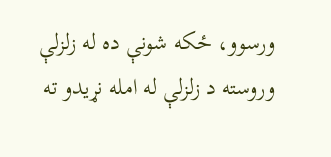ورسوو، ځکه شونې ده له زلزلې وروسته د زلزلې له امله نړیدو ته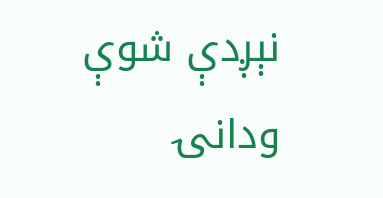نېږدې شوې ودانۍ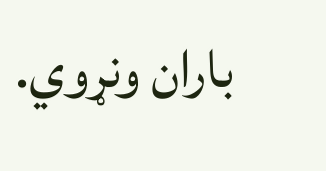باران ونړوي.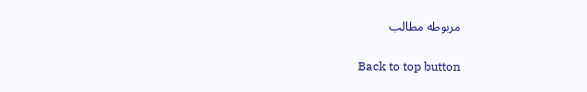مربوطه مطالب

Back to top button